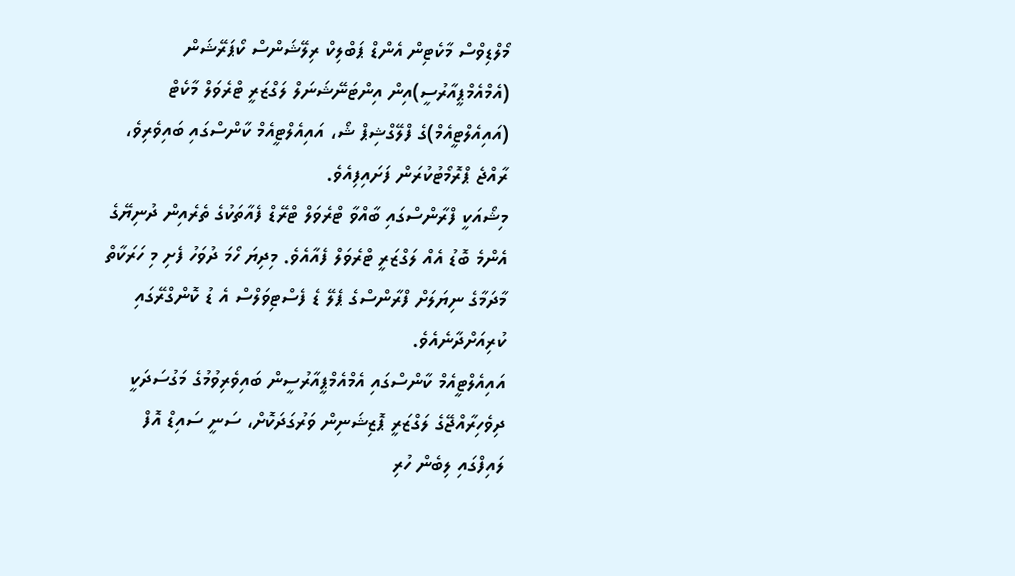މޯލްޑިވްސް މާކެޓިން އެންޑް ޕަބްލިކް ރިލޭޝަންސް ކޯޕަރޭޝަން (އެމްއެމްޕީއާރުސީ)އިން އިންޓަނޭޝަނަލް ލަގްޒަރީ ޓްރެވަލް މާކެޓް (އައިއެލްޓީއެމް)ގެ ފްލޭގްޝިޕް ޝޯ، އައިއެލްޓީއެމް ކާންސްގައި ބައިވެރިވެ، ރާއްޖެ ޕްރޮމޯޓުކުރަން ފަށައިފިއެވެ.
މިޝޯއަކީ ފްރާންސްގައި ބާއްވާ ޓްރެވަލް ޓްރޭޑް ފެއާތަކުގެ ތެރެއިން ދުނިޔޭގެ އެންމެ ބޮޑު އެއް ލަގްޒަރީ ޓްރެވަލް ފެއާއެވެ. މިދިޔަ ހޯމަ ދުވަހު ފެށި މި ހަރަކާތް މާދަމާގެ ނިޔަލަށް ފްރާންސްގެ ޕެލޭ ޑެ ފެސްޓިވަލްސް އެ ޑު ކޮންގްރޭގައި ކުރިއަށްދާނެއެވެ.
އައިއެލްޓީއެމް ކާންސްގައި އެމްއެމްޕީއާރުސީން ބައިވެރިވުމުގެ މަގުސަދަކީ ދިވެހިރާއްޖޭގެ ލަގްޒަރީ ޕޮޒިޝަނިން ވަރުގަދަކޮށް، ސަނީ ސައިޑް އޮފް ލައިފްގައި ލިބެން ހުރި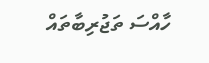ހާއްސަ ތަޖުރިބާތައް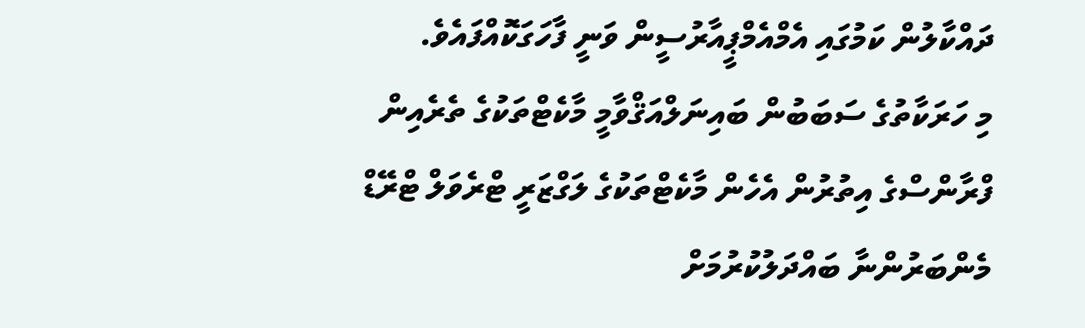ދައްކާލުން ކަމުގައި އެމްއެމްޕީއާރުސީން ވަނީ ފާހަގަކޮއްފައެވެ.
މި ހަރަކާތުގެ ސަބަބުން ބައިނަލްއަޤްވާމީ މާކެޓްތަކުގެ ތެރެއިން ފްރާންސްގެ އިތުރުން އެހެން މާކެޓްތަކުގެ ލަގްޒަރީ ޓްރެވަލް ޓްރޭޑް މެންބަރުންނާ ބައްދަލުކުރުމަށް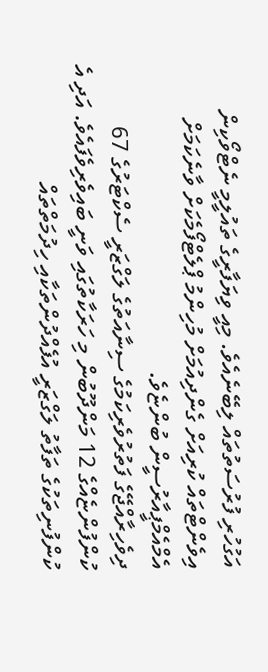އަގުހުރި ފުރުސަތުތައް ލިބޭނެއެވެ. މިއީ ވިޔަފާރީގެ ތައުލީމީ ނެޓްވޯކިން
އިވެންޓްތައް ކުރިއަށް ގެންދިއުމަށް މުހިންމު ޕްލެޓްފޯމެކަށް ވާނެކަމަށް އެމްއެމްޕީއާރުސީން ބުންޏެވެ.
ދިވެހިރާއްޖޭގެ ފަތުރުވެރިކަމުގެ ސިނާއަތުގެ ލަގްޒަރީ ސެކްޓަރުގެ 67
ކުންފުންޏެއްގެ 12 މަންދޫބުން މި ހަރަކާތުގައި ވަނީ ބައިވެރިވެފައެވެ. އަދި އެ ކުންފުނިތަކުގެ ތަފާތު ލަގްޒަރީ އުފެއްދުންތަކާއި ހިދުމަތްތައް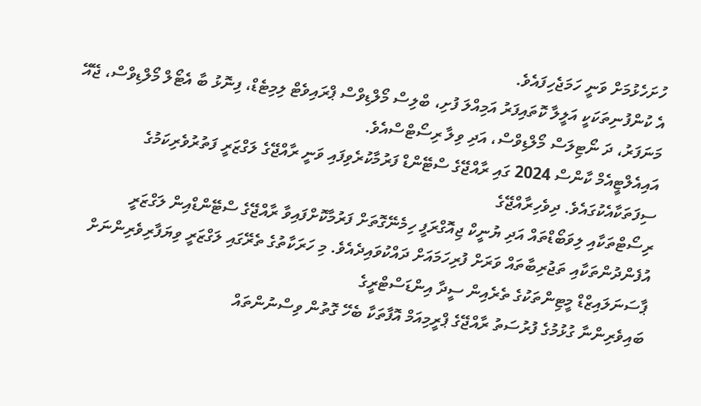ހުށަހެޅުމަށް ވަނީ ހަމަޖެހިފައެވެ.
އެ ކުންފުނިތަކަކީ އަލީލާ ކޮތައިފަރު އަމިއްލަ ފުށި، ބްލިސް މޯލްޑިވްސް ޕްރައިވެޓް ލިމިޓެޑް، ފިނޮޅު ބާ އެޓޯލް މޯލްޑިވްސް، ޖޭއޭ
މަނަފަރު، ދަ ނޯޓިލަސް މޯލްޑިވްސް، އަދި ވިލާ ރިސޯޓްސްއެވެ.
އައިއެލްޓީއެމް ކާންސް 2024 ގައި ރާއްޖޭގެ ސްޓޭންޑް ފަރުމާކުރެވިފައި ވަނީ ރާއްޖޭގެ ލަގްޒަރީ ފަތުރުވެރިކަމުގެ ސިފަތަކާއެކުގައެވެ. ދިވެހިރާއްޖޭގެ
ރިސޯޓްތަކާއި ލިވަބޯޑްތައް އަދި ޔުނީކް ޖިއޮގްރަފީ ހިމެނޭގޮތަށް ފަރުމާކޮށްފައިވާ ރާއްޖޭގެ ސްޓޭންޑްއިން ލަގްޒަރީ އުފެންދުންތަކާއި ތަޖުރިބާތައް ވަރަށް ފުރިހަމައަށް ދައްކުވައިދެއެވެ. މި ހަރަކާތުގެ ތެރޭގައި ލަގްޒަރީ ވިޔަފާރިވެރިންނަށް ޕާސަނަލައިޒްޑް މީޓިންތަކުގެ ތެރެއިން ސީދާ އިންޑަސްޓްރީގެ
ބައިވެރިންނާ ގުޅުމުގެ ފުރުސަތު ރާއްޖޭގެ ޕްރީމިއަމް އޮފާތަކާ ބެހޭ ގޮތުން ވިސްނުންތައް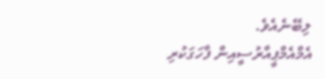ލިބޭނެއެވެ.
އެމްއެމްޕީއާރުސީއިން ފާހަގަކުރި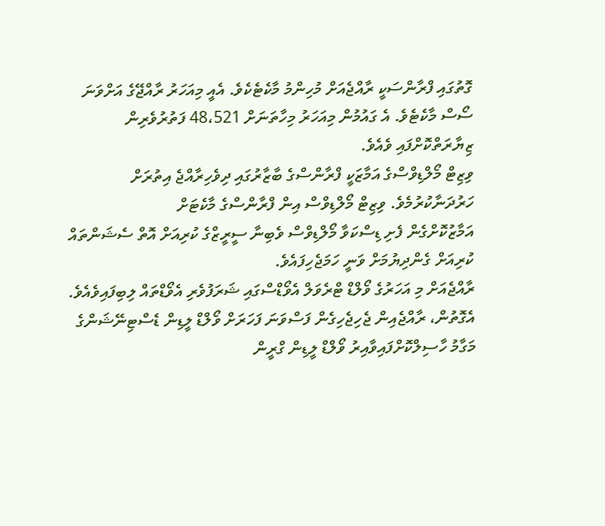ގޮތުގައި ފްރާންސަކީ ރާއްޖެއަށް މުހިންމު މާކެޓެކެވެ. އެއީ މިއަހަރު ރާއްޖޭގެ އަށްވަނަ ސޯސް މާކެޓެވެ. އެ ގައުމުން މިއަހަރު މިހާތަނަށް 48،521 ފަތުރުވެރިން ޒިޔާރަތްކޮށްފައި ވެއެވެ.
ވިޒިޓް މޯލްޑިވްސްގެ އަމާޒަކީ ފްރާންސްގެ ބާޒާރުގައި ދިވެހިރާއްޖެ އިތުރަށް ހަރުދަނާކުރުމެވެ. ވިޒިޓް މޯލްޑިވްސް އިން ފްރާންސްގެ މާކެޓަށް
އަމާޒުކޮށްގެން ފެށި ޑިސްކަވާ މޯލްޑިވްސް ވެބިނާ ސީރީޒްގެ ކުރިއަށް އޮތް ސެޝަންތައް ކުރިއަށް ގެންދިޔުމަށް ވަނީ ހަމަޖެހިފައެވެ.
ރާއްޖެއަށް މި އަހަރުގެ ވޯލްޑް ޓްރެވަލް އެވޯޑްސްގައި ޝަރަފުވެރި އެވޯޑްތައް ލިބިފައިވެއެވެ. އެގޮތުން، ރާއްޖެއިން ޖެހިޖެހިގެން ފަސްވަނަ ފަހަރަށް ވޯލްޑް ލީޑިން ޑެސްޓިނޭޝަންގެ މަގާމު ހާސިލްކޮށްފައިވާއިރު ވޯލްޑް ލީޑިން ގްރީން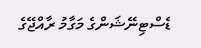ޑެސްޓިނޭޝަންގެ މަގާމު ރާއްޖޭގެ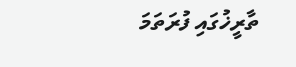ތާރީޚުގައި ފުރަތަމަ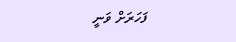ފަހަރަށް ވަނީ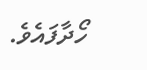ހޯދާފައެވެ.